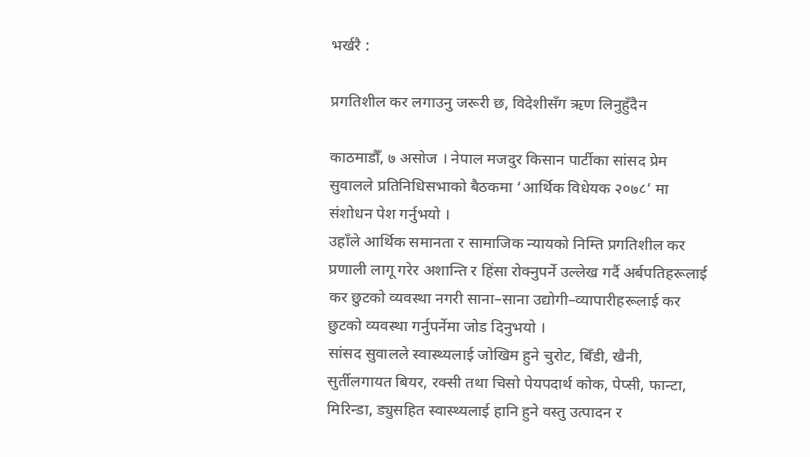भर्खरै :

प्रगतिशील कर लगाउनु जरूरी छ, विदेशीसँग ऋण लिनुहुँदैन

काठमाडौँ, ७ असोज । नेपाल मजदुर किसान पार्टीका सांसद प्रेम सुवालले प्रतिनिधिसभाको बैठकमा ‘आर्थिक विधेयक २०७८’ मा संशोधन पेश गर्नुभयो ।
उहाँले आर्थिक समानता र सामाजिक न्यायको निम्ति प्रगतिशील कर प्रणाली लागू गरेर अशान्ति र हिंसा रोक्नुपर्ने उल्लेख गर्दै अर्बपतिहरूलाई कर छुटको व्यवस्था नगरी साना–साना उद्योगी–व्यापारीहरूलाई कर छुटको व्यवस्था गर्नुपर्नेमा जोड दिनुभयो ।
सांसद सुवालले स्वास्थ्यलाई जोखिम हुने चुरोट, बिँडी, खैनी, सुर्तीलगायत बियर, रक्सी तथा चिसो पेयपदार्थ कोक, पेप्सी, फान्टा, मिरिन्डा, ड्युसहित स्वास्थ्यलाई हानि हुने वस्तु उत्पादन र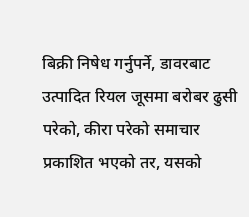बिक्री निषेध गर्नुपर्ने, डावरबाट उत्पादित रियल जूसमा बरोबर ढुसी परेको, कीरा परेको समाचार प्रकाशित भएको तर, यसको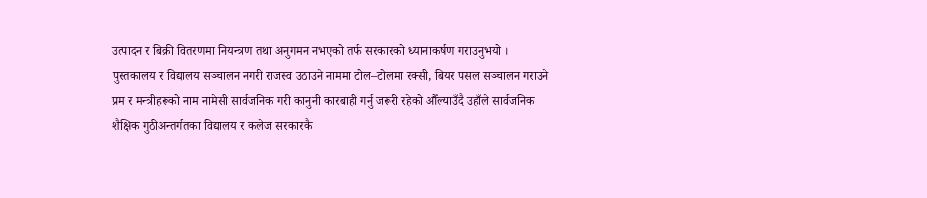उत्पादन र बिक्री वितरणमा नियन्त्रण तथा अनुगमन नभएको तर्फ सरकारको ध्यानाकर्षण गराउनुभयो ।
पुस्तकालय र विद्यालय सञ्चालन नगरी राजस्व उठाउने नाममा टोल–टोलमा रक्सी, बियर पसल सञ्चालन गराउने प्रम र मन्त्रीहरूको नाम नामेसी सार्वजनिक गरी कानुनी कारबाही गर्नु जरूरी रहेको औँल्याउँदै उहाँले सार्वजनिक शैक्षिक गुठीअन्तर्गतका विद्यालय र कलेज सरकारकै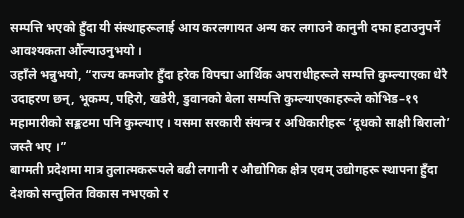सम्पत्ति भएको हुँदा यी संस्थाहरूलाई आय करलगायत अन्य कर लगाउने कानुनी दफा हटाउनुपर्ने आवश्यकता औँल्याउनुभयो ।
उहाँले भन्नुभयो, “राज्य कमजोर हुँदा हरेक विपद्मा आर्थिक अपराधीहरूले सम्पत्ति कुम्ल्याएका धेरै उदाहरण छन्, भूकम्प, पहिरो, खडेरी, डुवानको बेला सम्पत्ति कुम्ल्याएकाहरूले कोभिड–१९ महामारीको सङ्कटमा पनि कुम्ल्याए । यसमा सरकारी संयन्त्र र अधिकारीहरू ‘दूधको साक्षी बिरालो’ जस्तै भए ।”
बाग्मती प्रदेशमा मात्र तुलात्मकरूपले बढी लगानी र औद्योगिक क्षेत्र एवम् उद्योगहरू स्थापना हुँदा देशको सन्तुलित विकास नभएको र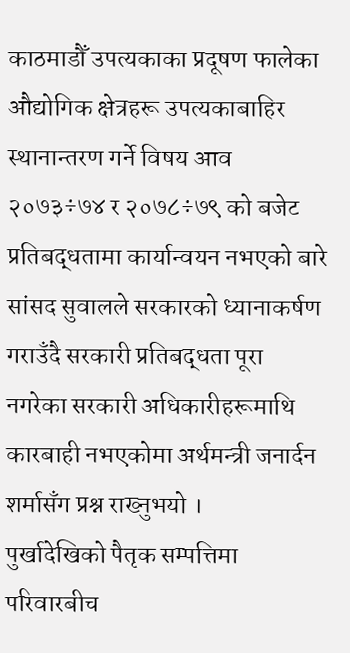काठमाडौँ उपत्यकाका प्रदूषण फालेका औद्योगिक क्षेत्रहरू उपत्यकाबाहिर स्थानान्तरण गर्ने विषय आव २०७३÷७४ र २०७८÷७९ को बजेट प्रतिबद्धतामा कार्यान्वयन नभएको बारे सांसद सुवालले सरकारको ध्यानाकर्षण गराउँदै सरकारी प्रतिबद्धता पूरा नगरेका सरकारी अधिकारीहरूमाथि कारबाही नभएकोमा अर्थमन्त्री जनार्दन शर्मासँग प्रश्न राख्नुभयो ।
पुर्खादेखिको पैतृक सम्पत्तिमा परिवारबीच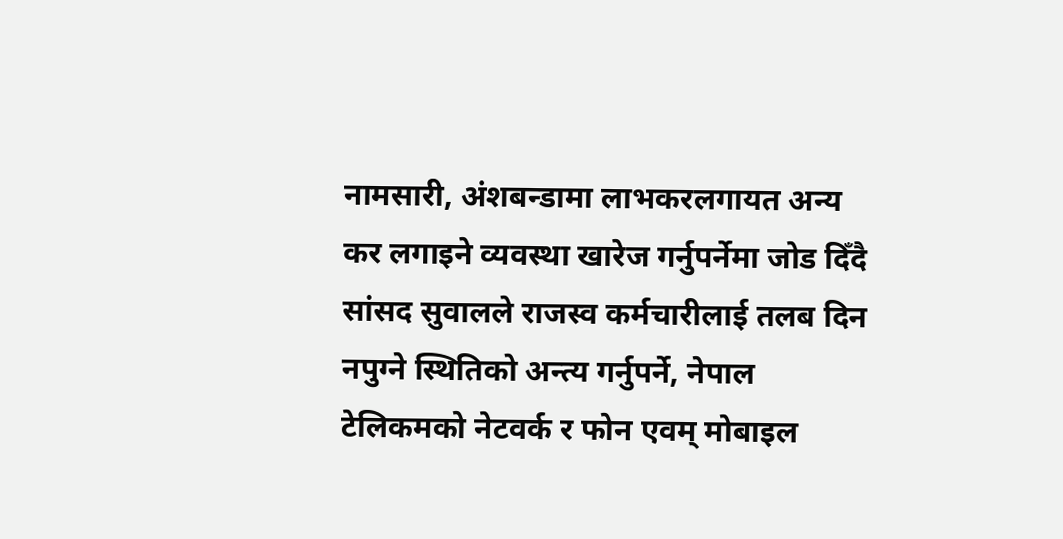नामसारी, अंशबन्डामा लाभकरलगायत अन्य कर लगाइने व्यवस्था खारेज गर्नुपर्नेमा जोड दिँदै सांसद सुवालले राजस्व कर्मचारीलाई तलब दिन नपुग्ने स्थितिको अन्त्य गर्नुपर्ने, नेपाल टेलिकमको नेटवर्क र फोन एवम् मोबाइल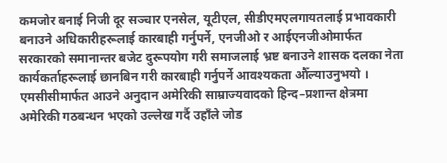कमजोर बनाई निजी दूर सञ्चार एनसेल, यूटीएल, सीडीएमएलगायतलाई प्रभावकारी बनाउने अधिकारीहरूलाई कारबाही गर्नुपर्ने, एनजीओ र आईएनजीओमार्फत सरकारको समानान्तर बजेट दुरूपयोग गरी समाजलाई भ्रष्ट बनाउने शासक दलका नेता कार्यकर्ताहरूलाई छानबिन गरी कारबाही गर्नुपर्ने आवश्यकता औँल्याउनुभयो ।
एमसीसीमार्फत आउने अनुदान अमेरिकी साम्राज्यवादको हिन्द–प्रशान्त क्षेत्रमा अमेरिकी गठबन्धन भएको उल्लेख गर्दै उहाँले जोड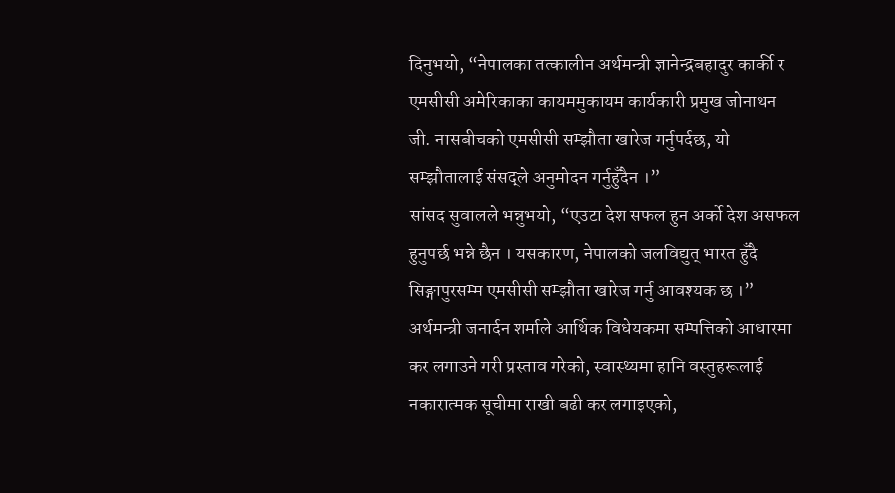दिनुभयो, “नेपालका तत्कालीन अर्थमन्त्री ज्ञानेन्द्रबहादुर कार्की र एमसीसी अमेरिकाका कायममुकायम कार्यकारी प्रमुख जोनाथन जी. नासबीचको एमसीसी सम्झौता खारेज गर्नुपर्दछ, यो सम्झौतालाई संसद्ले अनुमोदन गर्नुहुँदैन ।”
सांसद सुवालले भन्नुभयो, “एउटा देश सफल हुन अर्को देश असफल हुनुपर्छ भन्ने छैन । यसकारण, नेपालको जलविद्युत् भारत हुँदै सिङ्गापुरसम्म एमसीसी सम्झौता खारेज गर्नु आवश्यक छ ।”
अर्थमन्त्री जनार्दन शर्माले आर्थिक विधेयकमा सम्पत्तिको आधारमा कर लगाउने गरी प्रस्ताव गरेको, स्वास्थ्यमा हानि वस्तुहरूलाई नकारात्मक सूचीमा राखी बढी कर लगाइएको,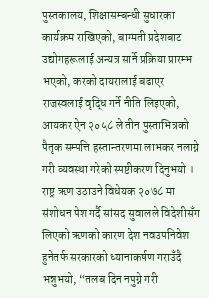पुस्तकालय, शिक्षासम्बन्धी सुधारका कार्यक्रम राखिएको, बाग्मती प्रदेशबाट उद्योगहरूलाई अन्यत्र सार्ने प्रक्रिया प्रारम्भ भएको, करको दायरालाई बढाएर राजस्वलाई वृद्धि गर्ने नीति लिइएको, आयकर ऐन २०५८ ले तीन पुस्ताभित्रको पैतृक सम्पत्ति हस्तान्तरणमा लाभकर नलाग्ने गरी व्यवस्था गरेको स्पष्टीकरण दिनुभयो ।
राष्ट्र ऋण उठाउने विधेयक २०७८ मा संशोधन पेश गर्दै सांसद सुवालले विदेशीसँग लिएको ऋणको कारण देश नवउपनिवेश हुनेतर्फ सरकारको ध्यानाकर्षण गराउँदै भन्नुभयो, “तलब दिन नपुग्ने गरी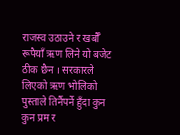राजस्व उठाउने र खर्बौँ रूपैयाँ ऋण लिने यो बजेट ठीक छैन । सरकारले लिएको ऋण भोलिको पुस्ताले तिर्नैपर्ने हुँदा कुन कुन प्रम र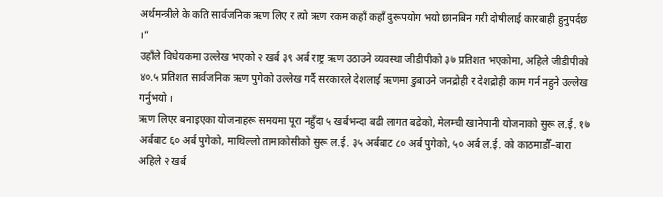अर्थमन्त्रीले के कति सार्वजनिक ऋण लिए र त्यो ऋण रकम कहाँ कहाँ दुरूपयोग भयो छानबिन गरी दोषीलाई कारबाही हुनुपर्दछ ।”
उहाँले विधेयकमा उल्लेख भएको २ खर्ब ३९ अर्ब राष्ट्र ऋण उठाउने व्यवस्था जीडीपीको ३७ प्रतिशत भएकोमा, अहिले जीडीपीको ४०.५ प्रतिशत सार्वजनिक ऋण पुगेको उल्लेख गर्दै सरकारले देशलाई ऋणमा डुबाउने जनद्रोही र देशद्रोही काम गर्न नहुने उल्लेख गर्नुभयो ।
ऋण लिएर बनाइएका योजनाहरू समयमा पूरा नहुँदा ५ खर्बभन्दा बढी लागत बढेको, मेलम्ची खानेपानी योजनाको सुरू ल.ई. १७ अर्बबाट ६० अर्ब पुगेको, माथिल्लो तामाकोसीको सुरू ल.ई. ३५ अर्बबाट ८० अर्ब पुगेको, ५० अर्ब ल.ई. को काठमाडौँ–बारा अहिले २ खर्ब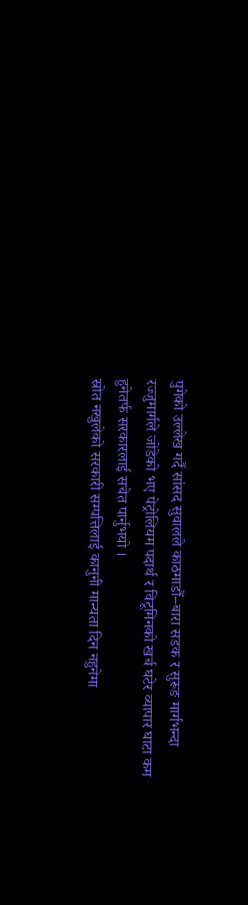पुगेको उल्लेख गर्दै सांसद सुवालले काठमाडौँ–बारा सडक र सुरूङ मार्गभन्दा रज्जुमार्गले जोडेको भए पेट्रोलियम पदार्थ र विटूमिनको खर्च घटेर व्यापार घाटा कम हुनेतर्फ सरकारलाई सचेत पार्नुभयो ।
स्रोत नखुलेको सरकारी सम्पत्तिलाई कानुनी मान्यता दिन नहुनेमा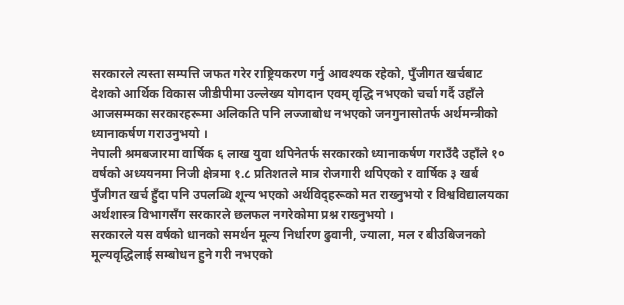सरकारले त्यस्ता सम्पत्ति जफत गरेर राष्ट्रियकरण गर्नु आवश्यक रहेको, पुँजीगत खर्चबाट देशको आर्थिक विकास जीडीपीमा उल्लेख्य योगदान एवम् वृद्धि नभएको चर्चा गर्दै उहाँले आजसम्मका सरकारहरूमा अलिकति पनि लज्जाबोध नभएको जनगुनासोतर्फ अर्थमन्त्रीको ध्यानाकर्षण गराउनुभयो ।
नेपाली श्रमबजारमा वार्षिक ६ लाख युवा थपिनेतर्फ सरकारको ध्यानाकर्षण गराउँदै उहाँले १० वर्षको अध्ययनमा निजी क्षेत्रमा १.८ प्रतिशतले मात्र रोजगारी थपिएको र वार्षिक ३ खर्ब पुँजीगत खर्च हुँदा पनि उपलब्धि शून्य भएको अर्थविद्हरूको मत राख्नुभयो र विश्वविद्यालयका अर्थशास्त्र विभागसँग सरकारले छलफल नगरेकोमा प्रश्न राख्नुभयो ।
सरकारले यस वर्षको धानको समर्थन मूल्य निर्धारण ढुवानी, ज्याला, मल र बीउबिजनको मूल्यवृद्धिलाई सम्बोधन हुने गरी नभएको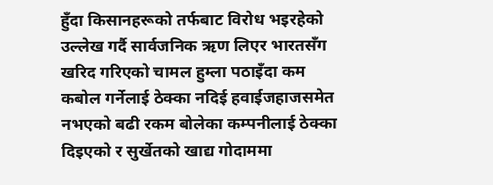हुँदा किसानहरूको तर्फबाट विरोध भइरहेको उल्लेख गर्दै सार्वजनिक ऋण लिएर भारतसँग खरिद गरिएको चामल हुम्ला पठाइँदा कम कबोल गर्नेलाई ठेक्का नदिई हवाईजहाजसमेत नभएको बढी रकम बोलेका कम्पनीलाई ठेक्का दिइएको र सुर्खेतको खाद्य गोदाममा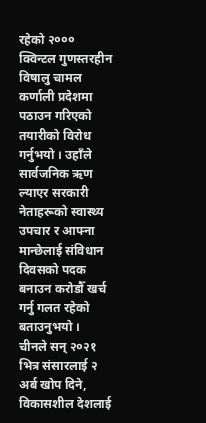रहेको २००० क्विन्टल गुणस्तरहीन विषालु चामल कर्णाली प्रदेशमा पठाउन गरिएको तयारीको विरोध गर्नुभयो । उहाँले सार्वजनिक ऋण ल्याएर सरकारी नेताहरूको स्वास्थ्य उपचार र आफ्ना मान्छेलाई संविधान दिवसको पदक बनाउन करोडौँ खर्च गर्नु गलत रहेको बताउनुभयो ।
चीनले सन् २०२१ भित्र संसारलाई २ अर्ब खोप दिने, विकासशील देशलाई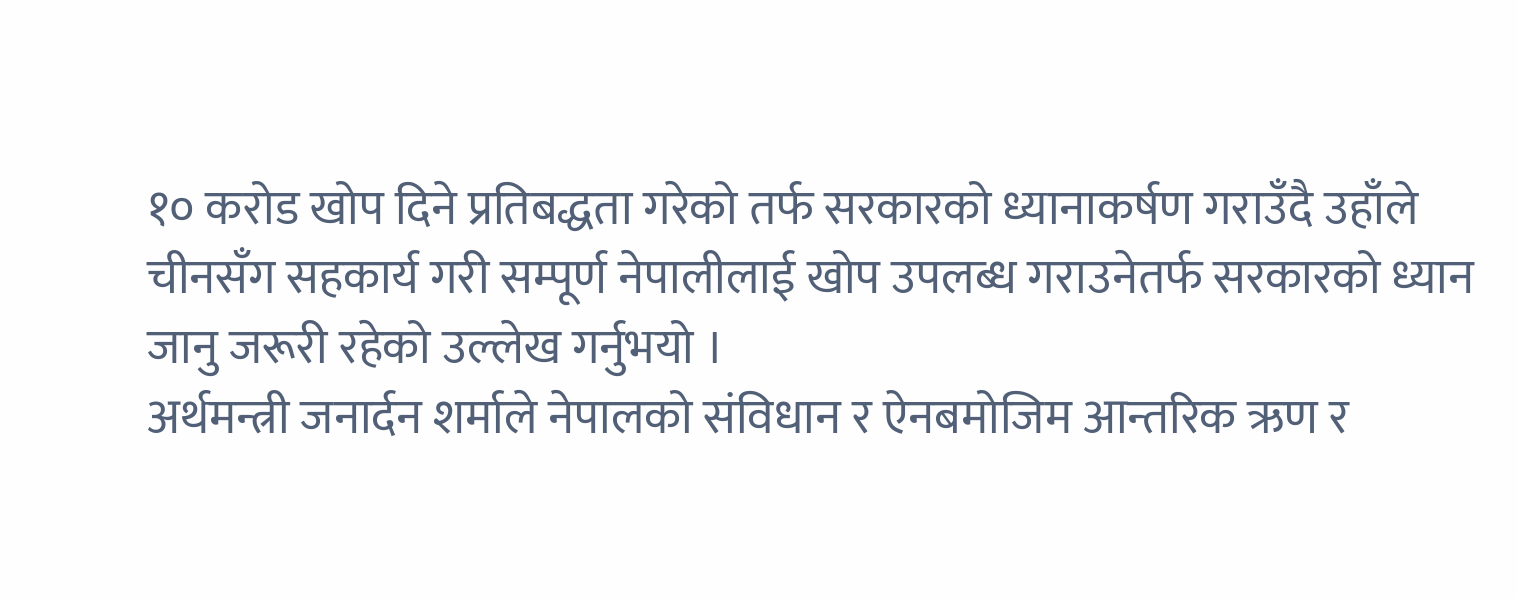१० करोड खोप दिने प्रतिबद्धता गरेको तर्फ सरकारको ध्यानाकर्षण गराउँदै उहाँले चीनसँग सहकार्य गरी सम्पूर्ण नेपालीलाई खोप उपलब्ध गराउनेतर्फ सरकारको ध्यान जानु जरूरी रहेको उल्लेख गर्नुभयो ।
अर्थमन्त्री जनार्दन शर्माले नेपालको संविधान र ऐनबमोजिम आन्तरिक ऋण र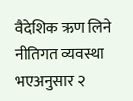वैदेशिक ऋण लिने नीतिगत व्यवस्था भएअनुसार २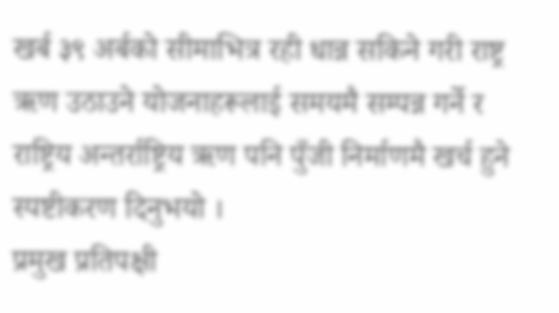खर्ब ३९ अर्बको सीमाभित्र रही धान्न सकिने गरी राष्ट्र ऋण उठाउने योजनाहरूलाई समयमै सम्पन्न गर्ने र राष्ट्रिय अन्तर्राष्ट्रिय ऋण पनि पुँजी निर्माणमै खर्च हुने स्पष्टीकरण दिनुभयो ।
प्रमुख प्रतिपक्षी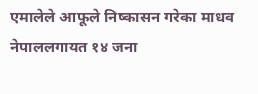एमालेले आफूले निष्कासन गरेका माधव नेपाललगायत १४ जना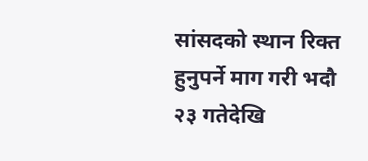सांसदको स्थान रिक्त हुनुपर्ने माग गरी भदौ २३ गतेदेखि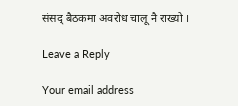संसद् बैठकमा अवरोध चालू नै राख्यो ।

Leave a Reply

Your email address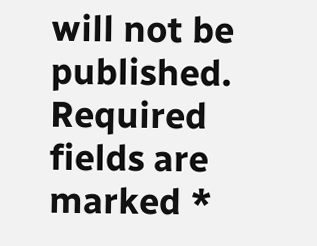will not be published. Required fields are marked *